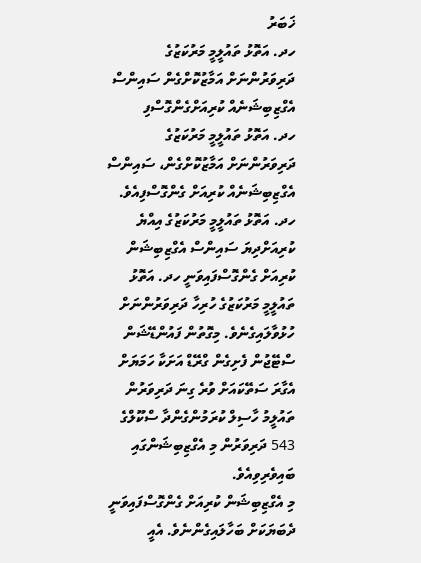ޚަބަރު
ހދ. އަތޮޅު ތައުލީމީ މަރުކަޒުގެ ދަރިވަރުންނަށް އަމާޒުކޮށްގެން ސައިންސް އެގްޒިބިޝަނެއް ކުރިއަށްގެންގޮސްފި
ހދ. އަތޮޅު ތައުލީމީ މަރުކަޒުގެ ދަރިވަރުންނަށް އަމާޒުކޮށްގެން، ސައިންސް އެގްޒިބިޝަނެއް ކުރިއަށް ގެންގޮސްފިއެވެ.
ހދ. އަތޮޅު ތައުލީމީ މަރުކަޒުގެ އިއްޔެ ކުރިއަށްދިޔަ ސައިންސް އެގްޒިބިޝަން ކުރިއަށް ގެންގޮސްފައިވަނީ ހދ. އަތޮޅު ތައުލީމީ މަރުކަޒުގެ ހުރިހާ ދަރިވަރުންނަށް ހުޅުވާލައިގެނެވެ. މިގޮތުން ފައުންޑޭޝަން ސްޓޭޖުން ފެށިގެން ގްރޭޑް އަށަކާ ހަމަޔަށް އެގާރަ ސަތޭކައަށް ވުރެ ގިނަ ދަރިވަރުން ތައުލީމު ހާސިލް ކުރަމުންގެންދާ ސްކޫލްގެ 543 ދަރިވަރުން މި އެގްޒިބިޝަންގައި ބައިވެރިވިއެވެ.
މި އެގްޒިބިޝަން ކުރިއަށް ގެންގޮސްފައިވަނީ ދެބަޔަކަށް ބަހާލައިގެންނެވެ. އެއީ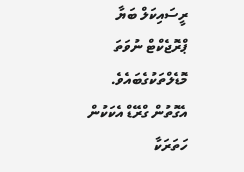ރީސައިކަލް ބަޔާ ޕްރޮޖެކްޓް ނުވަތަ މޮޑެލްތަކުގެބައެވެ. އެގޮތުން ގްރޭޑް އެކަކުން ހަތަރަކާ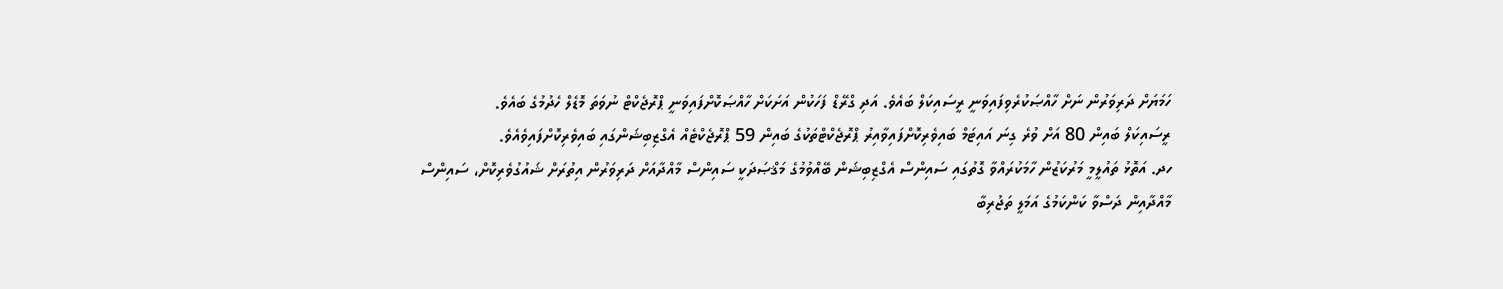ހަމަޔަށް ދަރިވަރުން ނަށް ހާއްޞަކުރެވިފައިވަނީ ރީސައިކަލް ބައެވެ. އަދި ގްރޭޑް ފަހަކުން އަށަކަށް ހާއްޞަކޮށްފައިވަނީ ޕްރޮޖެކްޓް ނުވަތަ މޮޑެލް ހެދުމުގެ ބައެވެ.
ރީސައިކަލް ބައިން 80 އަށް ވުރެ ގިނަ އައިޓަމް ބައިވެރިކޮށްފައިވާއިރު ޕްރޮޖެކްޓްތަކުގެ ބައިން 59 ޕްރޮޖެކްޓެއް އެގްޒިބިޝަންގައި ބައިވެރިކޮށްފައިވެއެވެ.
ހދ. އަތޮޅު ތައުލީމީ މަރުކަޒުން ހާމަކުރައްވާ ގޮތުގައި ސައިންސް އެގްޒިބިޝަން ބޭއްވުމުގެ މަޤްޞަދަކީ ސައިންސް މާއްދާއަށް ދަރިވަރުން އިތުރަށް ޝައުގުވެރިކޮށް، ސައިންސް މާއްދާއިން ދަސްވާ ކަންކަމުގެ އަމަލީ ތަޖުރިބާ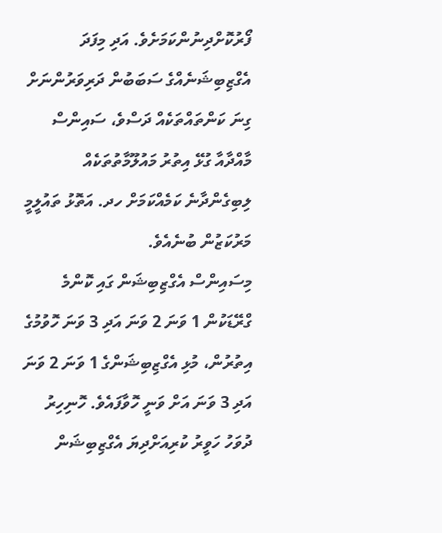ފޯރުކޮށްދިނުންކަމަށެވެ. އަދި މިފަދަ އެގްޒިބިޝަނެއްގެ ސަބަބުން ދަރިވަރުންނަށް ގިނަ ކަންތައްތަކެއް ދަސްވެ، ސައިންސް މާއްދާއާ ގުޅޭ އިތުރު މައުލޫމާތުތަކެއް ލިބިގެންދާނެ ކަމެއްކަމަށް ހދ. އަތޮޅު ތައުލީމީ މަރުކަޒުން ބުނެއެވެ.
މިސައިންސް އެގްޒިބިޝަން ގައި ކޮންމެ ގްރޭޑަކުން 1 ވަނަ 2 ވަނަ އަދި 3 ވަނަ ހޮވުމުގެ އިތުރުން، މުޅި އެގްޒިބިޝަންގެ 1 ވަނަ 2 ވަނަ އަދި 3 ވަނަ އަށް ވަނީ ހޮވާފައެވެ. ހޮނިހިރު ދުވަހު ހަވީރު ކުރިއަށްދިޔަ އެގްޒިބިޝަން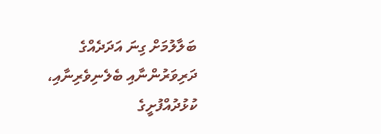ބަލާލުމަށް ގިނަ އަދަދެއްގެ ދަރިވަރުންނާއި ބެލެނިވެރިނާއި، ކުޅުދުއްފުށީގެ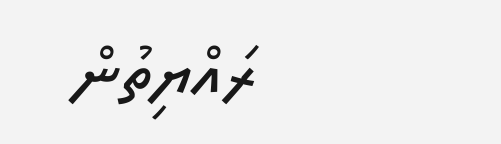ރައްޔިތުން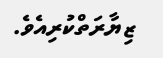ޒިޔާރަތްކުރިއެވެ.